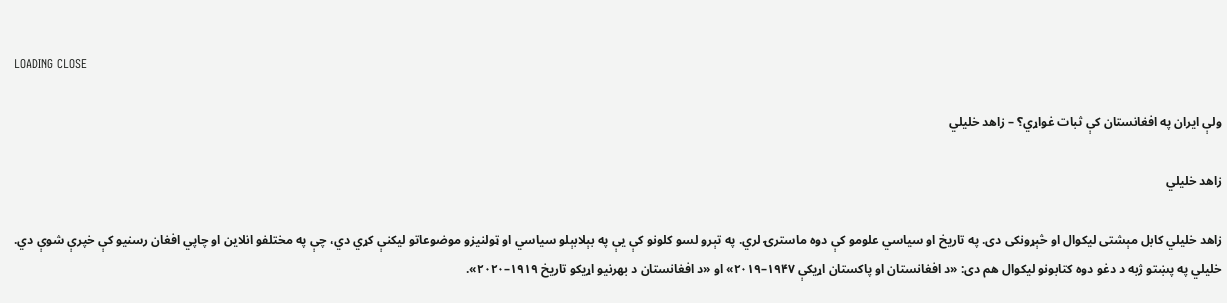LOADING CLOSE

ولې ایران په افغانستان کې ثبات غواړي؟ – زاهد خلیلي

زاهد خلیلي

زاهد خلیلي کابل مېشتی لیکوال او څېړونکی دی. په تاریخ او سیاسي علومو کې دوه ماسترۍ لري. په تېرو لسو کلونو کې یې په بېلابېلو سیاسي او ټولنیزو موضوعاتو لیکنې کړي دي، چې په مختلفو انلاین او چاپي افغان رسنیو کې خپرې شوې دي. خلیلي په پښتو ژبه د دغو دوه کتابونو لیکوال هم دی: «د افغانستان او پاکستان اړیکې ۱۹۴۷–۲۰۱۹» او «د افغانستان د بهرنیو اړیکو تاریخ ۱۹۱۹–۲۰۲۰».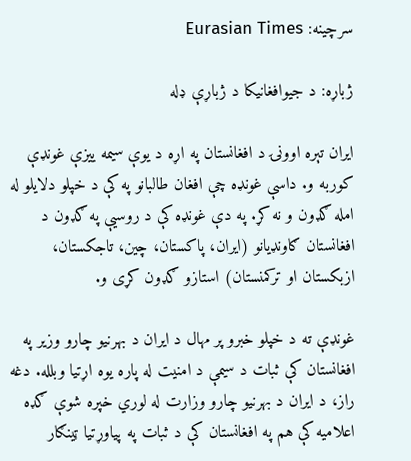سرچینه: Eurasian Times

ژباړه: د جیوافغانیکا د ژباړې ډله

ایران تېره اوونۍ د افغانستان په اړه د یوې سیمه ییزې غونډې کوربه و. داسې غونډه چې افغان طالبانو په کې د خپلو دلایلو له امله ګډون و نه کړ. په دې غونډه کې د روسیې په ګډون د افغانستان ګاونډيانو (ایران، پاکستان، چین، تاجکستان، ازبکستان او ترکمنستان) استازو ګډون کړی و.

غونډې ته د خپلو خبرو پر مهال د ایران د بهرنیو چارو وزیر په افغانستان کې ثبات د سیمې د امنیت له پاره یوه اړتیا وبلله. دغه راز، د ایران د بهرنیو چارو وزارت له لوري خپره شوې ګډه اعلامیه کې هم په افغانستان کې د ثبات په پياوړتیا ټينګار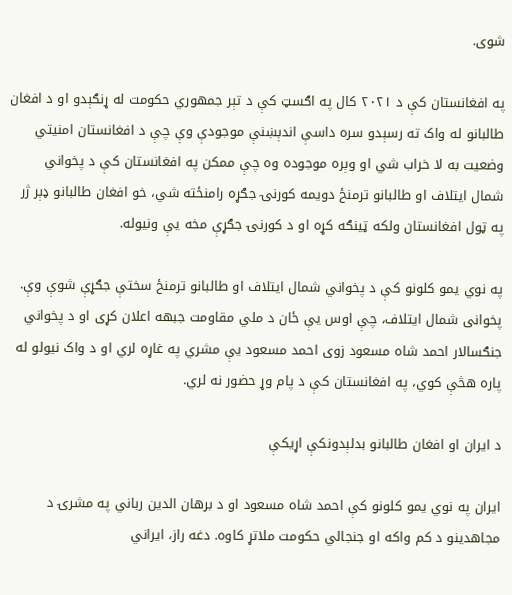شوی.

په افغانستان کې د ۲۰۲۱ کال په اګسټ کې د تېر جمهوري حکومت له ړنګېدو او د افغان طالبانو له واک ته رسېدو سره داسې اندېښنې موجودې وې چې د افغانستان امنیتي وضعیت به لا خراب شي او وېره موجوده وه چې ممکن په افغانستان کې د پخواني شمال ایتلاف او طالبانو ترمنځ دویمه کورنۍ جګړه رامنځته شي، خو افغان طالبانو ډېر ژر په ټول افغانستان ولکه ټينګه کړه او د کورنۍ جګړې مخه یې ونیوله.

په نوي یمو کلونو کې د پخواني شمال ایتلاف او طالبانو ترمنځ سختې جګړې شوې وې. پخوانی شمال ایتلاف، چې اوس یې ځان د ملي مقاومت جبهه اعلان کړی او د پخواني جنګسالار احمد شاه مسعود زوی احمد مسعود یې مشري په غاړه لري او د واک نیولو له پاره هڅې کوي، په افغانستان کې د پام وړ حضور نه لري.

د ایران او افغان طالبانو بدلېدونکې اړیکې

ایران په نوي یمو کلونو کې احمد شاه مسعود او د برهان الدین رباني په مشرۍ د مجاهدینو د کم واکه او جنجالي حکومت ملاتړ کاوه. دغه راز، ایراني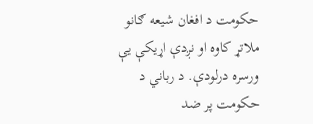حکومت د افغان شیعه ګانو ملاتړ کاوه او نږدې اړیکې يې ورسره درلودې. د رباني د حکومت پر ضد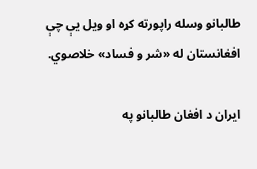طالبانو وسله راپورته کړه او ویل یې چې افغانستان له «شر و فساد» خلاصوي.

ایران د افغان طالبانو په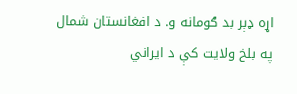اړه ډېر بد ګومانه و. د افغانستان شمال په بلخ ولایت کې د ایراني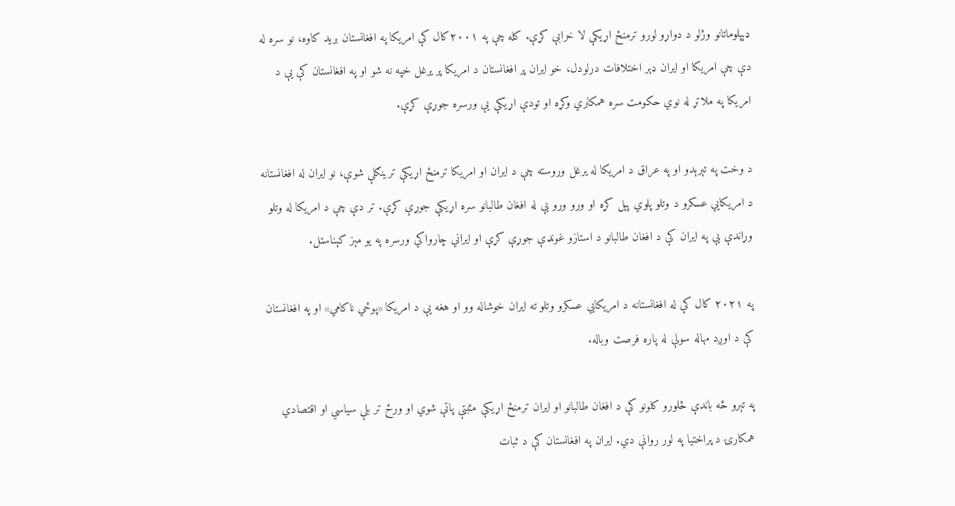ډېپلوماتانو وژلو د دواړو لورو ترمنځ اړیکې لا خرابې کړې. کله چې په ۲۰۰۱کال کې امریکا په افغانستان برید کاوه، نو سره له دې چې امریکا او ایران ډېر اختلافات درلودل، خو ایران پر افغانستان د امریکا پر یرغل خپه نه شو او په افغانستان کې یې د امریکا په ملاتړ له نوي حکومت سره همکاري وکړه او تودې اړیکې یې ورسره جوړې کړې.

د وخت په تېرېدو او په عراق د امریکا له یرغل وروسته چې د ایران او امریکا ترمنځ اړیکې ترینګلې شوې، نو ایران له افغانستانه د امریکايي عسکرو د وتلو پلوي پېل کړه او ورو ورو یې له افغان طالبانو سره اړیکې جوړې کړې. تر دې چې د امریکا له وتلو وړاندې یې په ایران کې د افغان طالبانو د استازو غونډې جوړې کړې او ایراني چارواکي ورسره په یو مېز کېناستل.

په ۲۰۲۱ کال کې له افغانستانه د امریکايي عسکرو وتلو ته ایران خوشاله وو او هغه یې د امریکا «پوځي ناکامي» او په افغانستان کې د اوږد مهاله سولې له پاره فرصت وباله.

په تېرو څه باندې څلورو کلونو کې د افغان طالبانو او ایران ترمنځ اړیکې مثبتې پاتې شوي او ورځ تر بلې سیاسي او اقتصادي همکارۍ د پراختیا په لور روانې دي. ایران په افغانستان کې د ثبات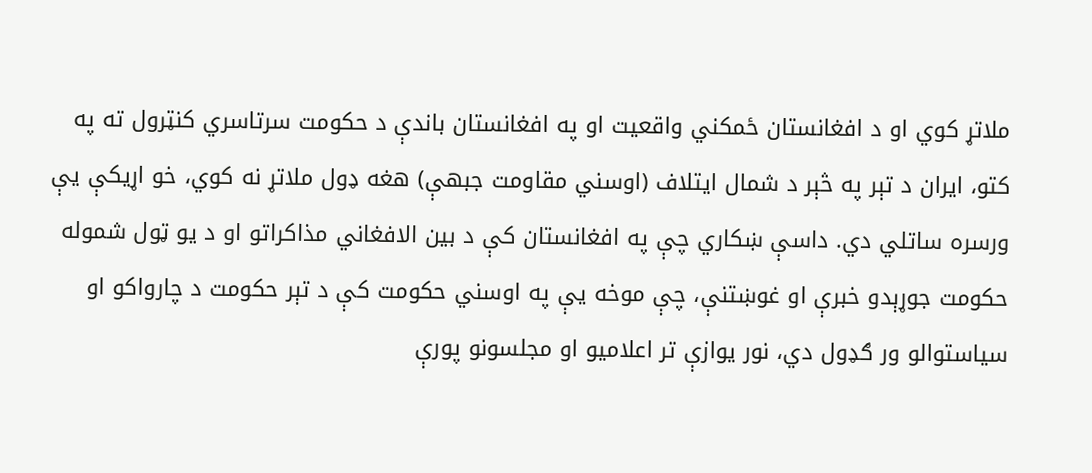ملاتړ کوي او د افغانستان ځمکني واقعیت او په افغانستان باندې د حکومت سرتاسري کنټرول ته په کتو، ایران د تېر په څېر د شمال ایتلاف (اوسني مقاومت جبهې) هغه ډول ملاتړ نه کوي، خو اړیکې يې ورسره ساتلي دي. داسې ښکاري چې په افغانستان کې د بین الافغاني مذاکراتو او د یو ټول شموله حکومت جوړېدو خبرې او غوښتنې، چې موخه یې په اوسني حکومت کې د تېر حکومت د چارواکو او سیاستوالو ور ګډول دي، نور یوازې تر اعلامیو او مجلسونو پورې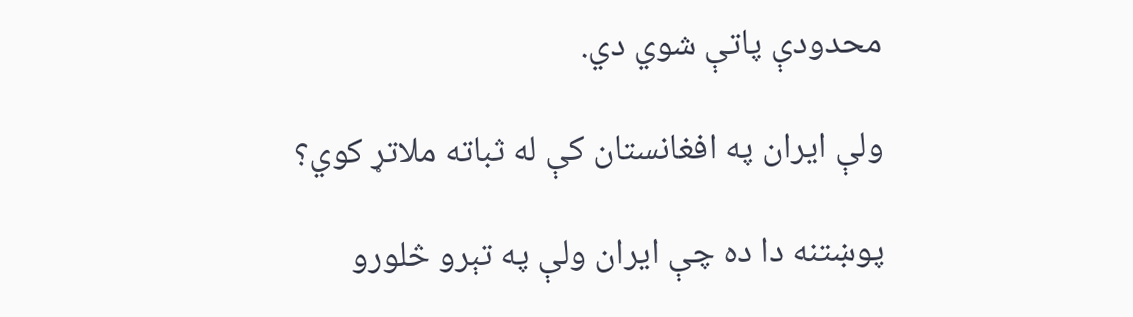محدودې پاتې شوي دي.

ولې ایران په افغانستان کې له ثباته ملاتړ کوي؟

پوښتنه دا ده چې ایران ولې په تېرو څلورو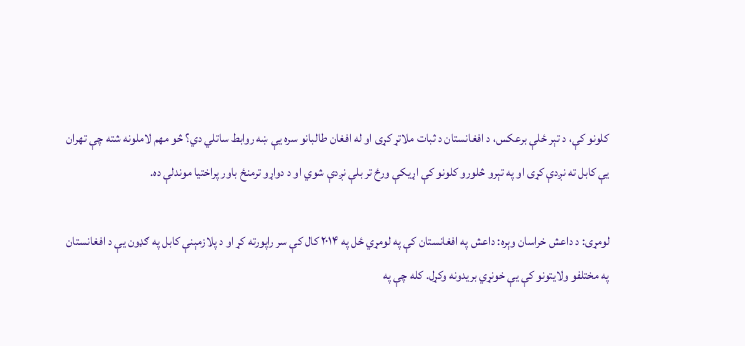کلونو کې، د تېر ځلې برعکس، د افغانستان د ثبات ملاتړ کړی او له افغان طالبانو سره یې ښه روابط ساتلي دي؟ څو مهم لاملونه شته چې تهران یې کابل ته نږدې کړی او په تېرو څلورو کلونو کې اړیکې ورځ تر بلې نږدې شوي او د دواړو ترمنځ باور پراختیا موندلې ده.

لومړی: د داعش خراسان وېره: داعش په افغانستان کې په لومړي ځل په ۲۰۱۴ کال کې سر راپورته کړ او د پلازمېنې کابل په ګډون یې د افغانستان په مختلفو ولایتونو کې یې خونړي بریدونه وکړل. کله چې په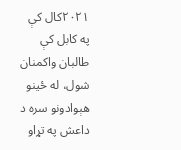۲۰۲۱کال کې په کابل کې طالبان واکمنان شول، له ځينو هېوادونو سره د داعش په تړاو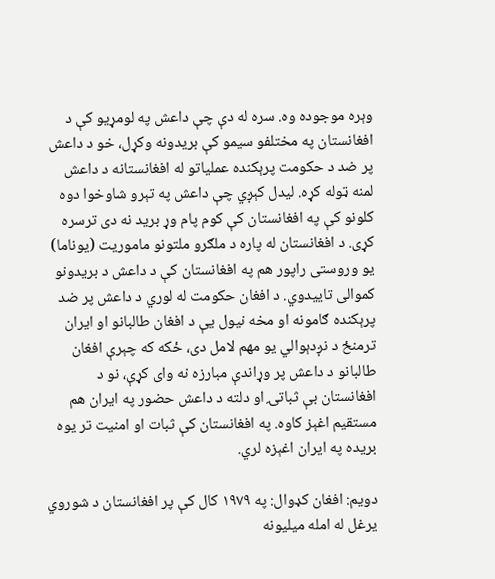وېره موجوده وه. سره له دې چې داعش په لومړیو کې د افغانستان په مختلفو سیمو کې بریدونه وکړل، خو د داعش پر ضد د حکومت پرېکنده عملیاتو له افغانستانه د داعش لمنه ټوله کړه. لیدل کېږي چې داعش په تېرو شاوخوا دوه کلونو کې په افغانستان کې کوم پام وړ برید نه دی ترسره کړی. د افغانستان له پاره د ملګرو ملتونو ماموریت (يوناما) یو وروستی راپور هم په افغانستان کې د داعش د بریدونو کموالی تاییدوي. د افغان حکومت له لوري د داعش پر ضد پرېکنده ګامونه او مخه نیول یې د افغان طالبانو او ایران ترمنځ د نږدېوالي یو مهم لامل دی، ځکه که چېرې افغان طالبانو د داعش پر وړاندې مبارزه نه وای کړې، نو د افغانستان بې ثباتۍ او دلته د داعش حضور په ایران هم مستقیم اغېز کاوه. په افغانستان کې ثبات او امنیت تر یوه بریده په ایران اغېزه لري.

دویم: افغان کډوال: په ۱۹۷۹ کال کې پر افغانستان د شوروي یرغل له امله میلیونه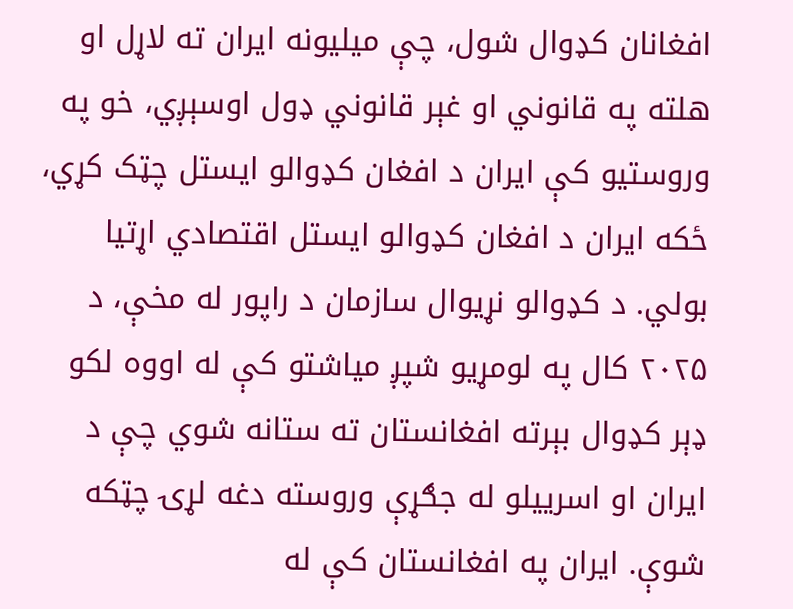افغانان کډوال شول، چې میلیونه ایران ته لاړل او هلته په قانوني او غېر قانوني ډول اوسېږي، خو په وروستیو کې ایران د افغان کډوالو ایستل چټک کړي، ځکه ایران د افغان کډوالو ایستل اقتصادي اړتیا بولي. د کډوالو نړیوال سازمان د راپور له مخې، د ۲۰۲۵ کال په لومړیو شپږ میاشتو کې له اووه لکو ډېر کډوال بېرته افغانستان ته ستانه شوي چې د ایران او اسرییلو له جګړې وروسته دغه لړۍ چټکه شوې. ایران په افغانستان کې له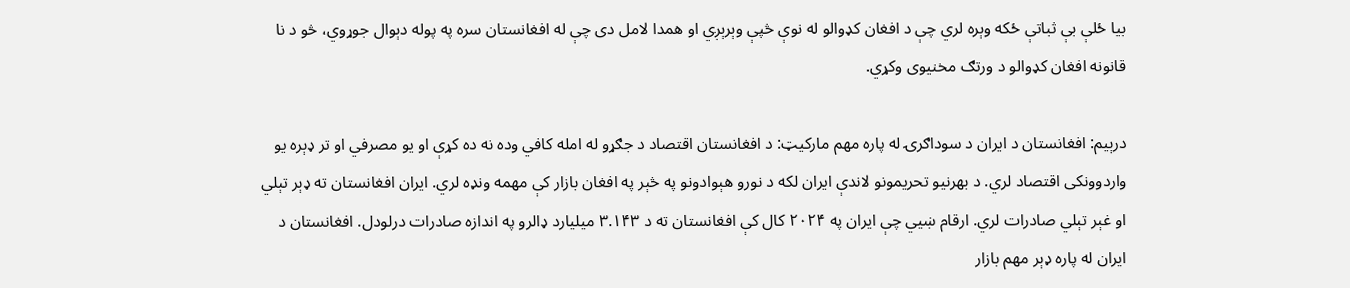بیا ځلې بې ثباتې ځکه وېره لري چې د افغان کډوالو له نوې څپې وېرېږي او همدا لامل دی چې له افغانستان سره په پوله دېوال جوړوي، څو د نا قانونه افغان کډوالو د ورتګ مخنیوی وکړي.

درېیم: افغانستان د ایران د سوداګرۍ له پاره مهم مارکیټ: د افغانستان اقتصاد د جګړو له امله کافي وده نه ده کړې او یو مصرفي او تر ډېره یو واردوونکی اقتصاد لري. د بهرنیو تحریمونو لاندې ایران لکه د نورو هېوادونو په څېر په افغان بازار کې مهمه ونډه لري. ایران افغانستان ته ډېر تېلي او غېر تېلي صادرات لري. ارقام ښيي چې ایران په ۲۰۲۴ کال کې افغانستان ته د ۳.۱۴۳ میلیارد ډالرو په اندازه صادرات درلودل. افغانستان د ایران له پاره ډېر مهم بازار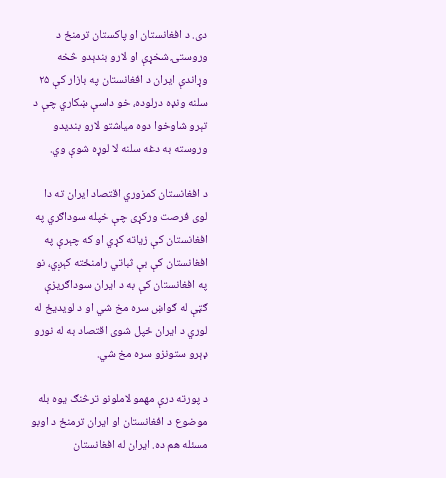دی. د افغانستان او پاکستان ترمنځ د وروستۍ شخړې او لارو بندېدو څخه وړاندې ایران د افغانستان په بازار کې ۲۵ سلنه ونډه درلوده، خو داسې ښکاري چې د تېرو شاوخوا دوه میاشتو لارو بندیدو وروسته به دغه سلنه لا لوړه شوې وي.

د افغانستان کمزوري اقتصاد ایران ته دا لوی فرصت ورکړی چې خپله سوداګري په افغانستان کې زیاته کړي او که چېرې په افغانستان کې بې ثباتي رامنځته کېږي، نو په افغانستان کې به د ایران سوداګریزې ګټې له ګواښ سره مخ شي او د لویدیځ له لوري د ایران ځپل شوی اقتصاد به له نورو ډېرو ستونزو سره مخ شي.

د پورته درې مهمو لاملونو ترڅنګ یوه بله موضوع د افغانستان او ایران ترمنځ د اوبو مسئله هم ده. ایران له افغانستان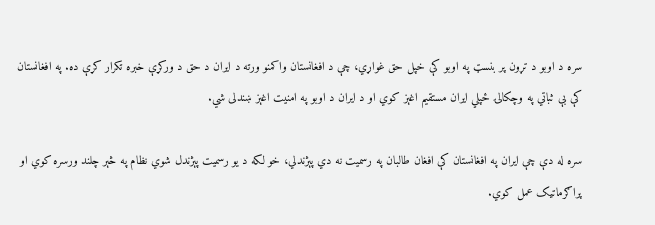سره د اوبو د تړون پر بنسټ په اوبو کې خپل حق غواړي، چې د افغانستان واکمنو ورته د ایران د حق د ورکړې خبره تکرار کړې ده. په افغانستان کې بې ثباتي په وچکالۍ ځپلي ایران مستقیم اغېز کوي او د ایران د اوبو په امنیت اغېز ښندلی شي.

سره له دې چې ایران په افغانستان کې افغان طالبان په رسمیت نه دي پېژندلي، خو لکه د یو رسمیت پېژندل شوي نظام په څېر چلند ورسره کوي او پراګرماتیک عمل کوي.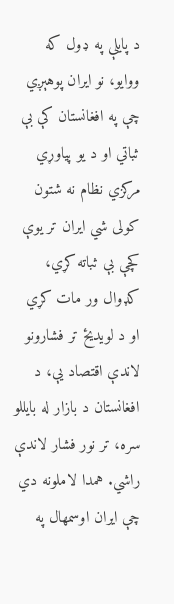د پایلې په ډول که ووایو، نو ایران پوهېږي چې په افغانستان کې بې ثباتي او د یو پیاوړي مرکزي نظام نه شتون کولی شي ایران تر یوې کچې بې ثباته کړي، کډوال ور مات کړي او د لویدیځ تر فشارونو لاندې اقتصاد یې، د افغانستان د بازار له بایللو سره، تر نور فشار لاندې راشي. همدا لاملونه دي چې ایران اوسمهال په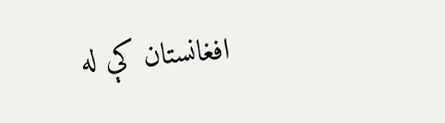افغانستان کې له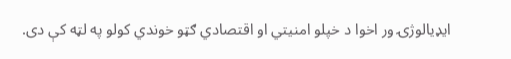ایډيالوژۍ ور اخوا د خپلو امنیتي او اقتصادي ګټو خوندي کولو په لټه کې دی.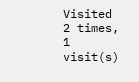Visited 2 times, 1 visit(s)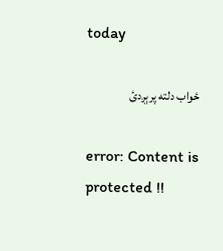today

ځواب دلته پرېږدئ

error: Content is protected !!